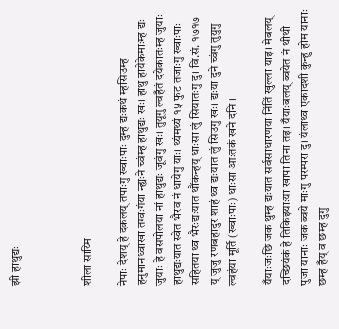झी हाथुद्यः



शीला साय्मि

नेपाः देशय् हे दकलय् तपाःगु ख्वाःपाः दुम्ह द्यःकथं म्हसिउम्ह हनुमानध्वाखा तग्वःगंया न्ह्यःने च्वंम्ह हाथुद्यः खः। हाथु हायेकेमाःम्ह द्यः जुयाः हे वसपोलया नां हाथुद्यः जूवंगु खः। तुयूगु ल्वहँतं दयेकातःम्ह जुयाः हाथुद्यःयात स्वेत भैरव नं धायेगु याः। थ्यंमथ्यं १५ फुट तजाःगु ख्वाःपाः सहितया थ्व भैरःद्यःयात थौंकन्हय् धाःसा लुं सियातःगु दु। वि.सं. १७१७ य् जुजु रणबहादुर शाहं थ्व द्यःयात लुं सिउगु खः। द्यःया दुने च्वंगु तुयुगु ल्वहंया मूर्ति (ख्वाःपाः) धाःसा आःतकं खने दनि ।

यँयाःजःछि जक थुम्ह द्यःयात सर्वसाधारणया निंतिं खुल्ला याइ। मेबलय् दच्छियंकं हे तिकिझ्याःया खापा तिना तइ। यँयाःबलय् ब्वयेत नं थीथी पुजा यानाः जक ब्वये माःगु परम्परा दु। यंलाथ्व एकादशी कुन्हु होम यानाः छम्ह हँय् व छम्ह दुगु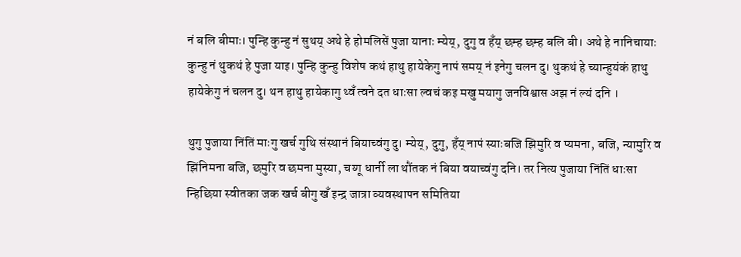नं बलि बीमाः। पुन्हि कुन्हु नं सुथय् अथे हे होमलिसें पुजा यानाः म्येय्, दुगु व हँय् छम्ह छम्ह बलि बी। अथे हे नानिचायाः कुन्हु नं थुकथं हे पुजा याइ। पुन्हि कुन्हु विशेष कथं हाथु हायेकेगु नापं समय् नं इनेगु चलन दु। थुकथं हे च्यान्हुयंकं हाथु हायेकेगु नं चलन दु। थन हाथु हायेकागु थ्वँ त्वने दत धाःसा ल्वचं कइ मखु मयागु जनविश्वास अझ नं ल्यं दनि ।

थुगु पुजाया निंतिं माःगु खर्च गुथि संस्थानं बियाच्वंगु दु। म्येय्, दुगु, हँय् नापं स्याःबजि झिमुरि व प्यमना, बजि, न्यामुरि व झिंनिमना बजि, छमुरि व छमना मुस्या, चय्गू धार्नी ला थौंतक नं बिया वयाच्वंगु दनि। तर नित्य पुजाया निंतिं धाःसा न्हिछिया स्वीतका जक खर्च बीगु खँ इन्द्र जात्रा व्यवस्थापन समितिया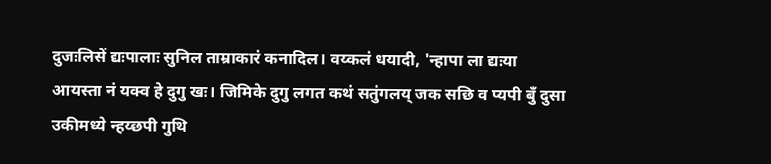दुजःलिसें द्यःपालाः सुनिल ताम्राकारं कनादिल। वय्कलं धयादी, 'न्हापा ला द्यःया आयस्ता नं यक्व हे दुगु खः। जिमिके दुगु लगत कथं सतुंगलय् जक सछि व प्यपी बुँ दुसा उकीमध्ये न्हय्छपी गुथि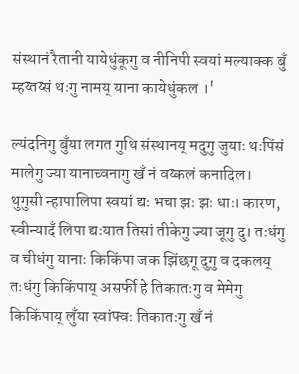संस्थानं रैतानी यायेधुंकूगु व नीनिपी स्वयां मल्याक्क बुँ म्हय्तय्सं थःगु नामय् याना कायेधुंकल ।'

ल्यंदनिगु बुँया लगत गुथि संस्थानय् मदुगु जुयाः थःपिंसं मालेगु ज्या यानाच्वनागु खँ नं वय्कलं कनादिल।
थुगुसी न्हापालिपा स्वयां द्यः भचा झः झः धाः। कारण, स्वीन्यादँ लिपा द्यःयात तिसां तीकेगु ज्या जूगु दु। तःधंगु व चीधंगु यानाः किकिंपा जक झिंछगू दुगु व दकलय् तःधंगु किकिंपाय् असर्फी हे तिकातःगु व मेमेगु किकिंपाय् लुँया स्वांफ्वः तिकातःगु खँ नं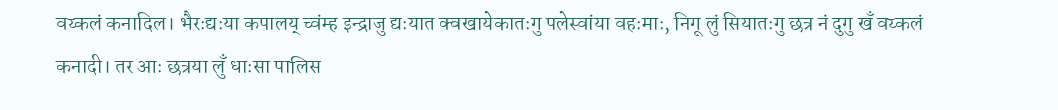वय्कलं कनादिल। भैरःद्यःया कपालय् च्वंम्ह इन्द्राजु द्यःयात क्वखायेकातःगु पलेस्वांया वहःमाः, निगू लुं सियातःगु छत्र नं दुगु खँ वय्कलं कनादी। तर आः छत्रया लुँ धाःसा पालिस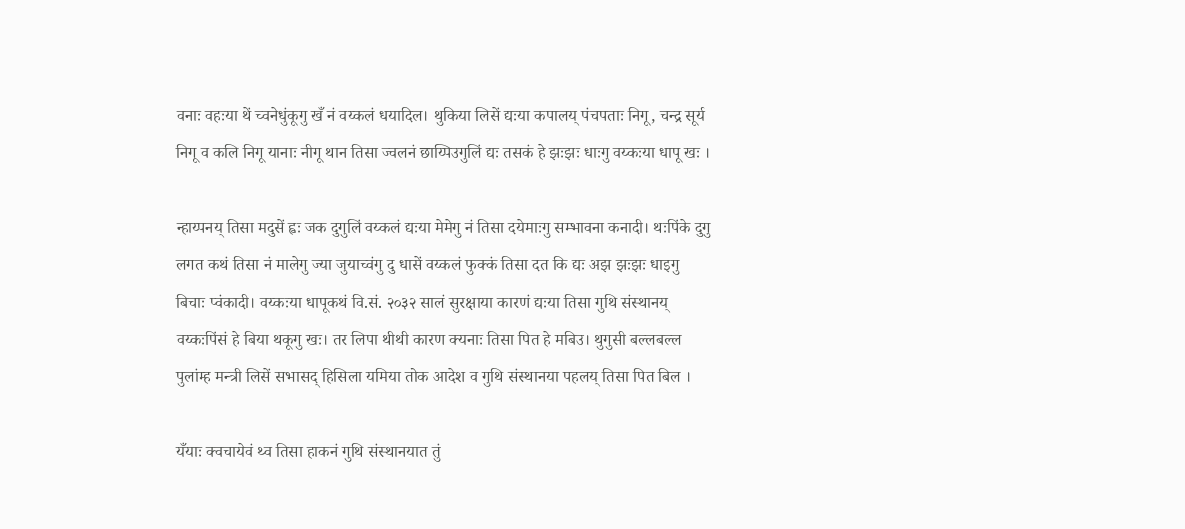वनाः वहःया थें च्वनेधुंकूगु खँ नं वय्कलं धयादिल। थुकिया लिसें द्यःया कपालय् पंचपताः निगू, चन्द्र सूर्य निगू व कलि निगू यानाः नीगू थान तिसा ज्वलनं छाय्पिउगुलिं द्यः तसकं हे झःझः धाःगु वय्कःया धापू खः ।

न्हाय्पनय् तिसा मदुसें ह्वः जक दुगुलिं वय्कलं द्यःया मेमेगु नं तिसा दयेमाःगु सम्भावना कनादी। थःपिंके दुगु लगत कथं तिसा नं मालेगु ज्या जुयाच्वंगु दु धासें वय्कलं फुक्कं तिसा दत कि द्यः अझ झःझः धाइगु बिचाः प्वंकादी। वय्कःया धापूकथं वि.सं. २०३२ सालं सुरक्षाया कारणं द्यःया तिसा गुथि संस्थानय् वय्कःपिंसं हे बिया थकूगु खः। तर लिपा थीथी कारण क्यनाः तिसा पित हे मबिउ। थुगुसी बल्लबल्ल पुलांम्ह मन्त्री लिसें सभासद् हिसिला यमिया तोक आदेश व गुथि संस्थानया पहलय् तिसा पित बिल ।

यँयाः क्वचायेवं थ्व तिसा हाकनं गुथि संस्थानयात तुं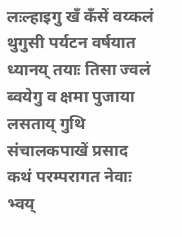लःल्हाइगु खँ कँसें वय्कलं थुगुसी पर्यटन वर्षयात ध्यानय् तयाः तिसा ज्वलं ब्वयेगु व क्षमा पुजाया लसताय् गुथि संचालकपाखें प्रसाद कथं परम्परागत नेवाः भ्वय्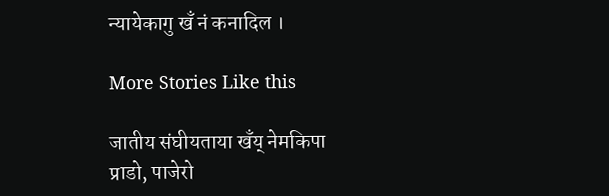न्यायेकागु खँ नं कनादिल ।

More Stories Like this

जातीय संघीयताया खँय् नेमकिपा
प्राडो, पाजेरो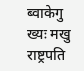ब्वाकेगु ख्यः मखु
राष्ट्रपति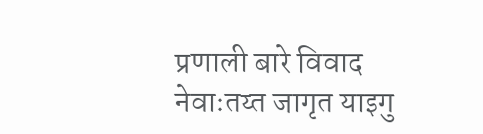प्रणाली बारे विवाद
नेवाःतय्त जागृत याइगु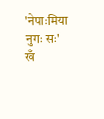'नेपाःमिया नुगः सः'
खँ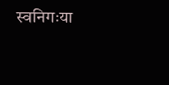स्वनिगःया